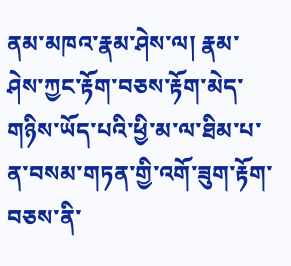ནམ་མཁའ་རྣམ་ཤེས་ལ། རྣམ་ཤེས་ཀྱང་རྟོག་བཅས་རྟོག་མེད་གཉིས་ཡོད་པའི་ཕྱི་མ་ལ་ཐིམ་པ་ན་བསམ་གཏན་གྱི་འགོ་ཟུག་རྟོག་བཅས་ནི་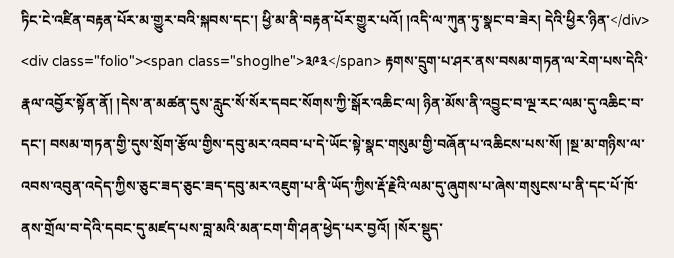ཏིང་ངེ་འཛིན་བརྟན་པོར་མ་གྱུར་བའི་སྐབས་དང་། ཕྱི་མ་ནི་བརྟན་པོར་གྱུར་པའོ། །འདི་ལ་ཀུན་ཏུ་སྣང་བ་ཟེར། དེའི་ཕྱིར་ཉིན་</div> <div class="folio"><span class="shoglhe">༣༩༣</span> རྟགས་དྲུག་པ་ཤར་ནས་བསམ་གཏན་ལ་རེག་པས་དེའི་རྣལ་འབྱོར་སྟོན་ནོ། །དེས་ན་མཚན་དུས་རླུང་སོ་སོར་དབང་སོགས་ཀྱི་སྒོར་འཆིང་ལ། ཉིན་མོས་ནི་འབྱུང་བ་ལྔ་རང་ལམ་དུ་འཆིང་བ་དང་། བསམ་གཏན་གྱི་དུས་སྲོག་རྩོལ་གྱིས་དབུ་མར་འབབ་པ་དེ་ཡོང་སྟེ་སྣང་གསུམ་གྱི་བཞོན་པ་འཆིངས་པས་སོ། །སྔ་མ་གཉིས་ལ་འབས་འབུན་འདེད་ཀྱིས་ཅུང་ཟད་ཅུང་ཟད་དབུ་མར་འཇུག་པ་ནི་ཡོད་ཀྱིས་རྡོ་རྗེའི་ལམ་དུ་ཞུགས་པ་ཞེས་གསུངས་པ་ནི་དང་པོ་ཁོ་ནས་གྲོལ་བ་དེའི་དབང་དུ་མཛད་པས་བླ་མའི་མན་ངག་གི་ཤན་ཕྱེད་པར་བྱའོ། །སོར་སྡུད་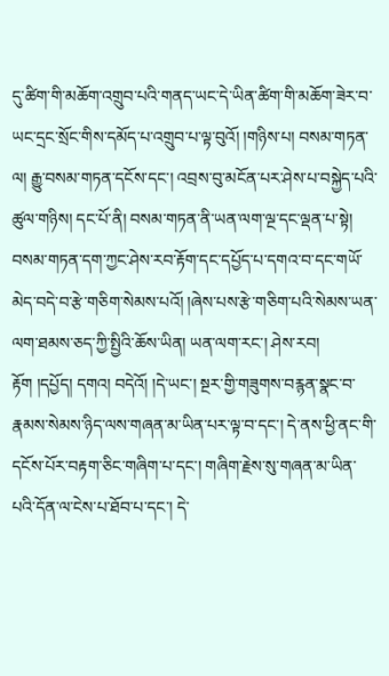དུ་ཚིག་གི་མཆོག་འགྲུབ་པའི་གནད་ཡང་དེ་ཡིན་ཚིག་གི་མཆོག་ཟེར་བ་ཡང་དྲང་སྲོང་གིས་དམོད་པ་འགྲུབ་པ་ལྟ་བུའོ། །གཉིས་པ། བསམ་གཏན་ལ། རྒྱུ་བསམ་གཏན་དངོས་དང་། འབྲས་བུ་མངོན་པར་ཤེས་པ་བསྐྱེད་པའི་ཚུལ་གཉིས། དང་པོ་ནི། བསམ་གཏན་ནི་ཡན་ལག་ལྔ་དང་ལྡན་པ་སྟེ། བསམ་གཏན་དག་ཀྱང་ཤེས་རབ་རྟོག་དང་དཔྱོད་པ་དགའ་བ་དང་གཡོ་མེད་བདེ་བ་རྩེ་གཅིག་སེམས་པའོ། །ཞེས་པས་རྩེ་གཅིག་པའི་སེམས་ཡན་ལག་ཐམས་ཅད་ཀྱི་སྤྱིའི་ཆོས་ཡིན། ཡན་ལག་རང་། ཤེས་རབ། རྟོག །དཔྱོད། དགའ། བདེའོ། །དེ་ཡང་། སྔར་གྱི་གཟུགས་བརྙན་སྣང་བ་རྣམས་སེམས་ཉིད་ལས་གཞན་མ་ཡིན་པར་ལྟ་བ་དང་། དེ་ནས་ཕྱི་ནང་གི་དངོས་པོར་བརྟག་ཅིང་གཞིག་པ་དང་། གཞིག་རྗེས་སུ་གཞན་མ་ཡིན་པའི་དོན་ལ་ངེས་པ་ཐོབ་པ་དང་། དེ་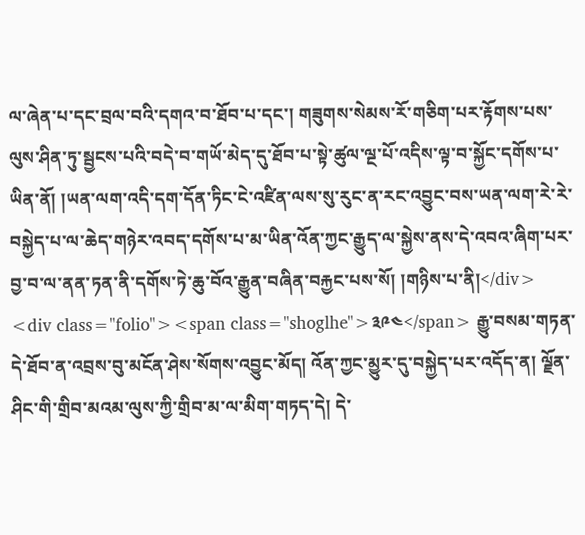ལ་ཞེན་པ་དང་བྲལ་བའི་དགའ་བ་ཐོབ་པ་དང་། གཟུགས་སེམས་རོ་གཅིག་པར་རྟོགས་པས་ལུས་ཤིན་ཏུ་སྦྱངས་པའི་བདེ་བ་གཡོ་མེད་དུ་ཐོབ་པ་སྟེ་ཚུལ་ལྔ་པོ་འདིས་ལྟ་བ་སྐྱོང་དགོས་པ་ཡིན་ནོ། །ཡན་ལག་འདི་དག་དོན་ཏིང་ངེ་འཛིན་ལས་སུ་རུང་ན་རང་འབྱུང་བས་ཡན་ལག་རེ་རེ་བསྐྱེད་པ་ལ་ཆེད་གཉེར་འབད་དགོས་པ་མ་ཡིན་འོན་ཀྱང་རྒྱུད་ལ་སྐྱེས་ནས་དེ་འབའ་ཞིག་པར་བྱ་བ་ལ་ནན་ཏན་ནི་དགོས་ཏེ་ཆུ་བོའ་རྒྱུན་བཞིན་བརྐྱང་པས་སོ། །གཉིས་པ་ནི།</div> <div class="folio"><span class="shoglhe">༣༩༤</span> རྒྱུ་བསམ་གཏན་དེ་ཐོབ་ན་འབྲས་བུ་མངོན་ཤེས་སོགས་འབྱུང་མོད། འོན་ཀྱང་མྱུར་དུ་བསྐྱེད་པར་འདོད་ན། ལྗོན་ཤིང་གི་གྲིབ་མའམ་ལུས་ཀྱི་གྲིབ་མ་ལ་མིག་གཏད་དེ། དེ་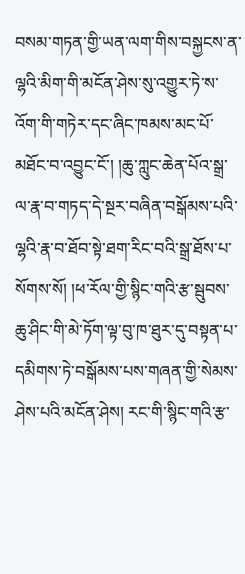བསམ་གཏན་གྱི་ཡན་ལག་གིས་བསྐྱངས་ན་ལྷའི་མིག་གི་མངོན་ཤེས་སུ་འགྱུར་ཏེ་ས་འོག་གི་གཏེར་དང་ཞིང་ཁམས་མང་པོ་མཐོང་བ་འབྱུང་ངོ་། །ཆུ་ཀླུང་ཆེན་པོའ་སྒྲ་ལ་རྣ་བ་གཏད་དེ་སྔར་བཞིན་བསྒོམས་པའི་ལྷའི་རྣ་བ་ཐོབ་སྟེ་ཐག་རིང་བའི་སྒྲ་ཐོས་པ་སོགས་སོ། །ཕ་རོལ་གྱི་སྙིང་གའི་རྩ་སྦུབས་ཆུ་ཤིང་གི་མེ་ཏོག་ལྟ་བུ་ཁ་ཐུར་དུ་བསྟན་པ་དམིགས་ཏེ་བསྒོམས་པས་གཞན་གྱི་སེམས་ཤེས་པའི་མངོན་ཤེས། རང་གི་སྙིང་གའི་རྩ་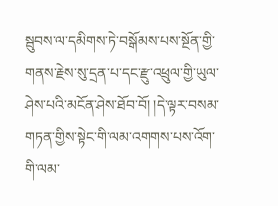སྦུབས་ལ་དམིགས་ཏེ་བསྒོམས་པས་སྔོན་གྱི་གནས་རྗེས་སུ་དྲན་པ་དང་རྫུ་འཕྲུལ་གྱི་ཡུལ་ཤེས་པའི་མངོན་ཤེས་ཐོབ་བོ། །དེ་ལྟར་བསམ་གཏན་གྱིས་སྟེང་གི་ལམ་འགགས་པས་འོག་གི་ལམ་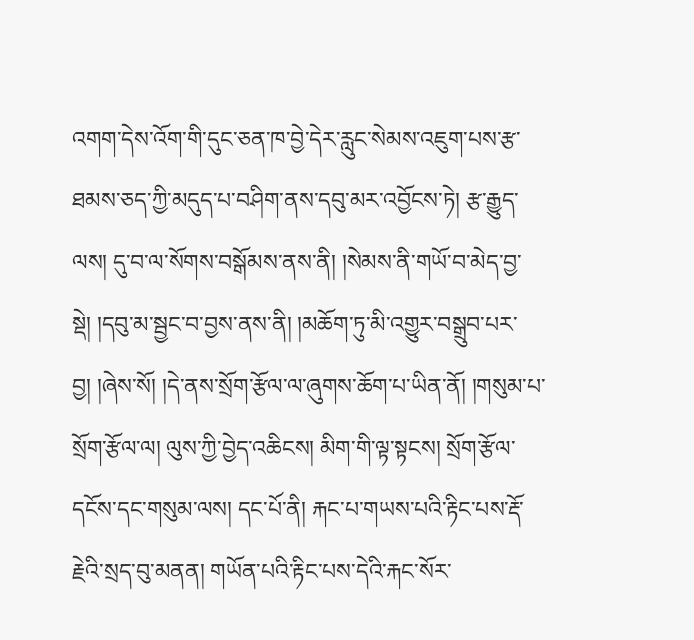འགག་དེས་འོག་གི་དུང་ཅན་ཁ་བྱེ་དེར་རླུང་སེམས་འཇུག་པས་རྩ་ཐམས་ཅད་ཀྱི་མདུད་པ་བཤིག་ནས་དབུ་མར་འབྱོངས་ཏེ། རྩ་རྒྱུད་ལས། དུ་བ་ལ་སོགས་བསྒོམས་ནས་ནི། །སེམས་ནི་གཡོ་བ་མེད་བྱ་སྡེ། །དབུ་མ་སྦྱང་བ་བྱས་ནས་ནི། །མཆོག་ཏུ་མི་འགྱུར་བསྒྲུབ་པར་བྱ། །ཞེས་སོ། །དེ་ནས་སྲོག་རྩོལ་ལ་ཞུགས་ཆོག་པ་ཡིན་ནོ། །གསུམ་པ་སྲོག་རྩོལ་ལ། ལུས་ཀྱི་བྱེད་འཆིངས། མིག་གི་ལྟ་སྟངས། སྲོག་རྩོལ་དངོས་དང་གསུམ་ལས། དང་པོ་ནི། རྐང་པ་གཡས་པའི་རྟིང་པས་རྡོ་རྗེའི་སྲད་བུ་མནན། གཡོན་པའི་རྟིང་པས་དེའི་རྐང་སོར་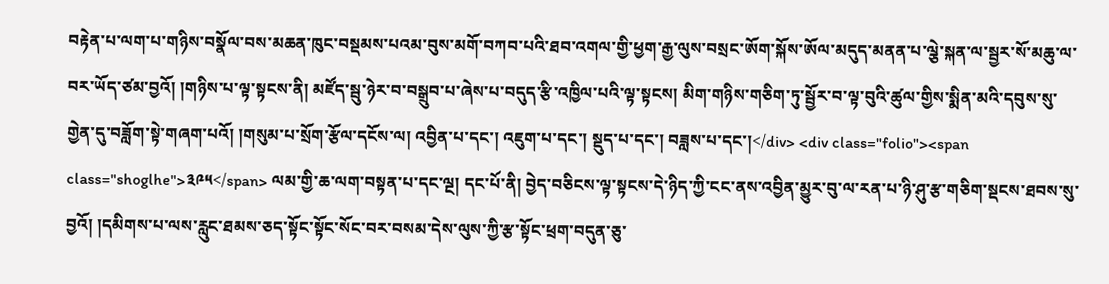བརྟེན་པ་ལག་པ་གཉིས་བསྣོལ་བས་མཆན་ཁུང་བསྡམས་པའམ་བུས་མགོ་བཀབ་པའི་ཐབ་འགལ་གྱི་ཕྱག་རྒྱ་ལུས་བསྲང་ཨོག་སྐོས་ཨོལ་མདུད་མནན་པ་ལྕེ་སྐན་ལ་སྦྱར་སོ་མཆུ་ལ་བར་ཡོད་ཙམ་བྱའོ། །གཉིས་པ་ལྟ་སྟངས་ནི། མཛོད་སྦུ་ཉེར་བ་བསྒྲུབ་པ་ཞེས་པ་བདུད་རྩི་འཁྱིལ་པའི་ལྟ་སྟངས། མིག་གཉིས་གཅིག་ཏུ་སྦྱོར་བ་ལྟ་བུའི་ཚུལ་གྱིས་སྨིན་མའི་དབུས་སུ་གྱེན་དུ་བཟློག་སྟེ་གཞག་པའོ། །གསུམ་པ་སྲོག་རྩོལ་དངོས་ལ། འབྱིན་པ་དང་། འཇུག་པ་དང་། སྡུད་པ་དང་། བཟླས་པ་དང་།</div> <div class="folio"><span class="shoglhe">༣༩༥</span> ལམ་གྱི་ཆ་ལག་བསྟན་པ་དང་ལྔ། དང་པོ་ནི། བྱེད་བཅིངས་ལྟ་སྟངས་དེ་ཉིད་ཀྱི་ངང་ནས་འབྱིན་མྱུར་བུ་ལ་རན་པ་ཉི་ཤུ་རྩ་གཅིག་སྡངས་ཐབས་སུ་བྱའོ། །དམིགས་པ་ལས་རླུང་ཐམས་ཅད་སྟོང་སྟོང་སོང་བར་བསམ་དེས་ལུས་ཀྱི་རྩ་སྟོང་ཕྲག་བདུན་ཅུ་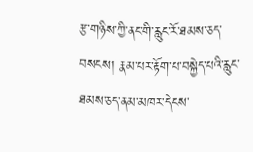རྩ་གཉིས་ཀྱི་ནང་གི་རླུང་རོ་ཐམས་ཅད་བསངས། རྣམ་པར་རྟོག་པ་བསྐྱེད་པའི་རླུང་ཐམས་ཅད་ནམ་མཁར་དེངས་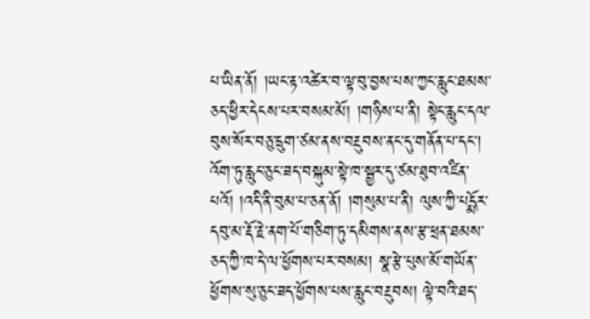པ་ཡིན་ནོ། །ཡང་རྟ་འཚེར་བ་ལྟ་བུ་བྱས་པས་ཀྱང་རླུང་ཐམས་ཅད་ཕྱིར་དེངས་པར་བསམ་མོ། །གཉིས་པ་ནི། སྟེང་རླུང་དལ་བུས་སོར་བཅུ་དྲུག་ཙམ་ནས་བརྔུབས་ནང་དུ་གནོན་པ་དང་། འོག་ཏུ་རླུང་ཅུང་ཟད་བསྐུམ་སྟེ་ཁ་སྦྱར་དུ་ཙམ་ཐུབ་འཛིན་པའོ། །འདི་ནི་བུམ་པ་ཅན་ནོ། །གསུམ་པ་ནི། ལུས་ཀྱི་པདྨོར་དབུ་མ་རྡོ་རྗེ་ནག་པོ་གཅིག་ཏུ་དམིགས་ནས་རྩ་ཕྲན་ཐམས་ཅད་ཀྱི་ཁ་དེ་ལ་ཕྱོགས་པར་བསམ། སྣ་རྩེ་པུས་མོ་གཡོན་ཕྱོགས་སུ་ཅུང་ཟད་ཕྱོགས་པས་རླུང་བརྔུབས། ལྟེ་བའི་ཐད་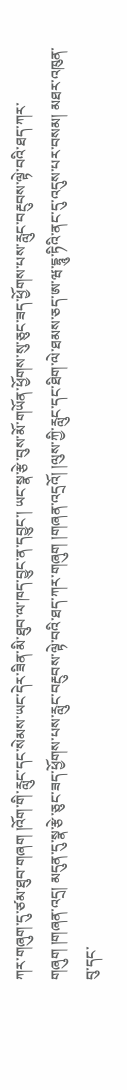ཀར་གཞུག་དུ་ཙམ་ཐུབ་གཞག །འོག་གི་རླུང་དང་སེམས་ཡང་དེར་ཟིན་མི་ཐུབ་ལ་ཁད་བྱུང་ན་དབྱུང་། ཡང་སྣ་རྩེ་བུས་མོ་གཡོན་ཕྱོགས་སུ་ཅུང་ཟད་ཕྱོགས་པས་རླུང་བརྔུབས་ལྟེ་བའི་ཐད་ཀར་གཞུག །གཞན་འདྲ། མདུན་དུ་སྣ་རྩེ་ཅུང་ཟད་ཕྱོགས་པས་རླུང་བརྔུབས་ལྟེ་བའི་ཐད་ཀར་གཞུག །གཞན་འདྲའོ། །ལུས་ཀྱི་རླུང་དང་ཐིག་ལེ་ཐམས་ཅད་ཨ་ཝ་དྷཱུ་ཏིའི་ནང་དུ་འདུས་པར་བསམ། མཐར་འཁུན་བུ་དང་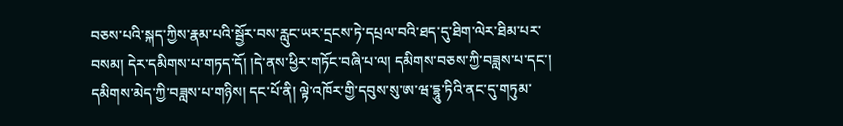བཅས་པའི་སྐད་ཀྱིས་རྣམ་པའི་སྦྱོར་བས་རླུང་ཡར་དྲངས་ཏེ་དཔྲལ་བའི་ཐད་དུ་ཐིག་ལེར་ཐིམ་པར་བསམ། དེར་དམིགས་པ་གཏད་དོ། །དེ་ནས་ཕྱིར་གཏོང་བཞི་པ་ལ། དམིགས་བཅས་ཀྱི་བཟླས་པ་དང་། དམིགས་མེད་ཀྱི་བཟླས་པ་གཉིས། དང་པོ་ནི། ལྟེ་འཁོར་གྱི་དབུས་སུ་ཨ་ཝ་དྷཱུ་ཏིའི་ནང་དུ་གཏུམ་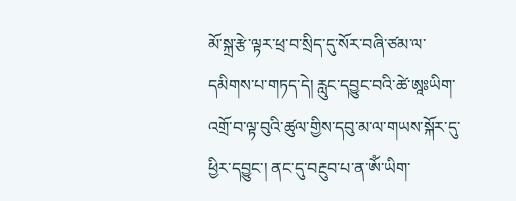མོ་སྐྲ་རྩེ་ལྟར་ཕྲ་བ་སྲིད་དུ་སོར་བཞི་ཙམ་ལ་དམིགས་པ་གཏད་དེ། རླུང་དབྱུང་བའི་ཚེ་ཨཱཿཡིག་འགྲོ་བ་ལྟ་བུའི་ཚུལ་གྱིས་དབུ་མ་ལ་གཡས་སྐོར་དུ་ཕྱིར་དབྱུང་། ནང་དུ་བརྔུབ་པ་ན་ༀ་ཡིག་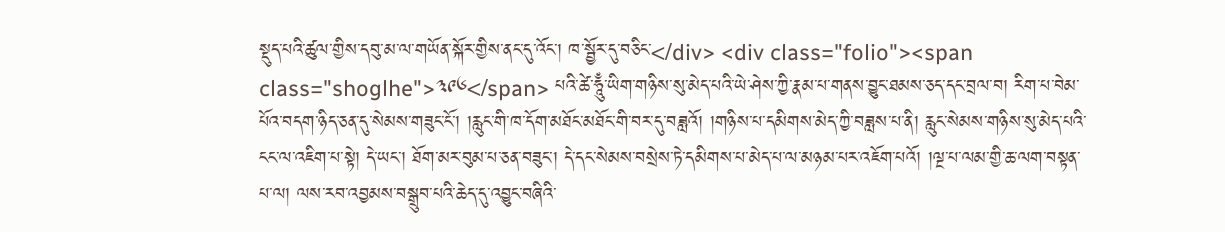སྡུད་པའི་ཚུལ་གྱིས་དབུ་མ་ལ་གཡོན་སྐོར་གྱིས་ནང་དུ་འོང་། ཁ་སྦྱོར་དུ་བཅིང་</div> <div class="folio"><span class="shoglhe">༣༩༦</span> པའི་ཚེ་ཧཱུྃ་ཡིག་གཉིས་སུ་མེད་པའི་ཡེ་ཤེས་ཀྱི་རྣམ་པ་གནས་བྱུང་ཐམས་ཅད་དང་བྲལ་བ། རིག་པ་བེམ་པོའ་བདག་ཉིད་ཅན་དུ་སེམས་གཟུང་ངོ་། །རླུང་གི་ཁ་དོག་མཐོང་མཐོང་གི་བར་དུ་བཟླའོ། །གཉིས་པ་དམིགས་མེད་ཀྱི་བཟླས་པ་ནི། རླུང་སེམས་གཉིས་སུ་མེད་པའི་ངང་ལ་འཇིག་པ་སྟེ། དེ་ཡང་། ཐོག་མར་བུམ་པ་ཅན་བཟུང་། དེ་དང་སེམས་བསྲེས་ཏེ་དམིགས་པ་མེད་པ་ལ་མཉམ་པར་འཇོག་པའོ། །ལྔ་པ་ལམ་གྱི་ཆ་ལག་བསྟན་པ་ལ། ལས་རབ་འབྱམས་བསྒྲུབ་པའི་ཆེད་དུ་འབྱུང་བཞིའི་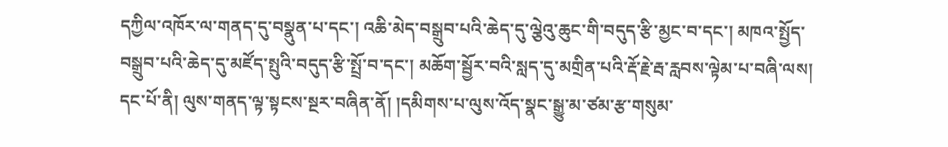དཀྱིལ་འཁོར་ལ་གནད་དུ་བསྣུན་པ་དང་། འཆི་མེད་བསྒྲུབ་པའི་ཆེད་དུ་ལྕེའུ་ཆུང་གི་བདུད་རྩི་མྱང་བ་དང་། མཁའ་སྤྱོད་བསྒྲུབ་པའི་ཆེད་དུ་མཛོད་སྤུའི་བདུད་རྩི་སྤྲོ་བ་དང་། མཆོག་སྦྱོར་བའི་སླད་དུ་མགྲིན་པའི་རྡོ་རྗེ་རྦ་རླབས་ལྟེམ་པ་བཞི་ལས། དང་པོ་ནི། ལུས་གནད་ལྟ་སྟངས་སྔར་བཞིན་ནོ། །དམིགས་པ་ལུས་འོད་སྣང་སྒྱུ་མ་ཙམ་རྩ་གསུམ་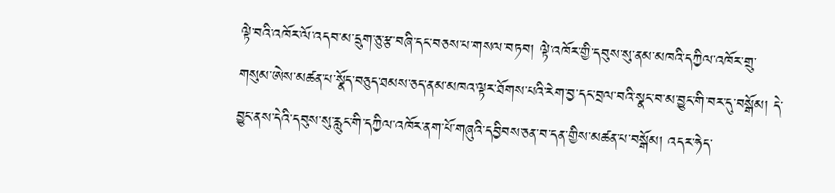ལྟེ་བའི་འཁོར་ལོ་འདབ་མ་དྲུག་ཅུ་རྩ་བཞི་དང་བཅས་པ་གསལ་བཏབ། ལྟེ་འཁོར་གྱི་དབུས་སུ་ནམ་མཁའི་དཀྱིལ་འཁོར་གྲུ་གསུམ་ཨེས་མཚན་པ་སྣོད་བཅུད་ཐམས་ཅད་ནམ་མཁའ་ལྟར་ཐོགས་པའི་རེག་བྱ་དང་བྲལ་བའི་སྣང་བ་མ་བྱུང་གི་བར་དུ་བསྒོམ། དེ་བྱུང་ནས་དེའི་དབུས་སུ་རླུང་གི་དཀྱིལ་འཁོར་ནག་པོ་གཞུའི་དབྱིབས་ཅན་བ་དན་གྱིས་མཚན་པ་བསྒོམ། འདར་ཧེད་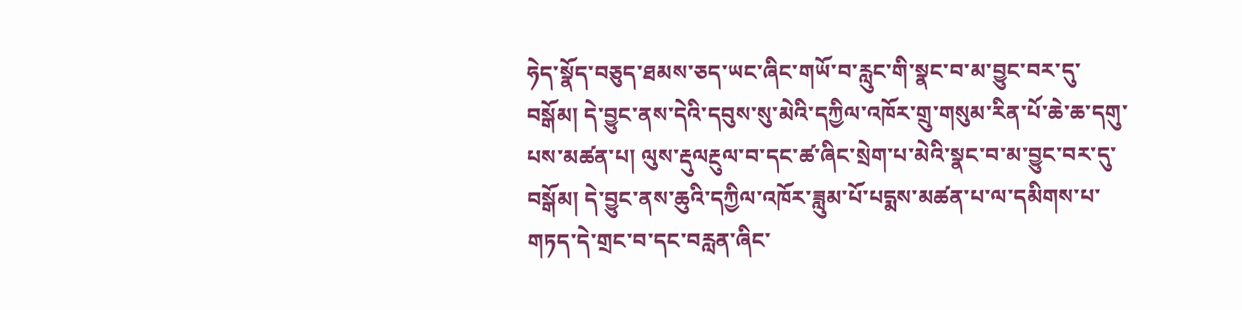ཧེད་སྣོད་བཅུད་ཐམས་ཅད་ཡང་ཞིང་གཡོ་བ་རླུང་གི་སྣང་བ་མ་བྱུང་བར་དུ་བསྒོམ། དེ་བྱུང་ནས་དེའི་དབུས་སུ་མེའི་དཀྱིལ་འཁོར་གྲུ་གསུམ་རིན་པོ་ཆེ་ཆ་དགུ་པས་མཚན་པ། ལུས་རྡུལརྔུལ་བ་དང་ཚ་ཞིང་སྲེག་པ་མེའི་སྣང་བ་མ་བྱུང་བར་དུ་བསྒོམ། དེ་བྱུང་ནས་ཆུའི་དཀྱིལ་འཁོར་ཟླུམ་པོ་པདྨས་མཚན་པ་ལ་དམིགས་པ་གཏད་དེ་གྲང་བ་དང་བརླན་ཞིང་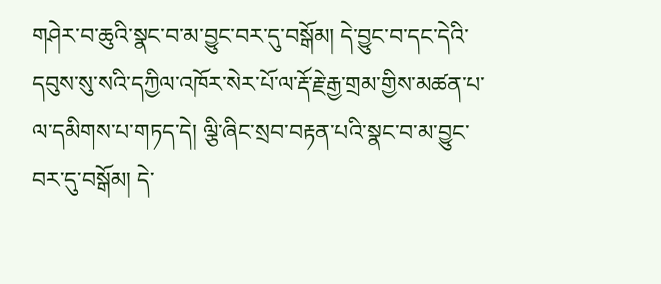གཤེར་བ་ཆུའི་སྣང་བ་མ་བྱུང་བར་དུ་བསྒོམ། དེ་བྱུང་བ་དང་དེའི་དབུས་སུ་སའི་དཀྱིལ་འཁོར་སེར་པོ་ལ་རྡོ་རྗེ་རྒྱ་གྲམ་གྱིས་མཚན་པ་ལ་དམིགས་པ་གཏད་དེ། ལྕི་ཞིང་སྲབ་བརྟན་པའི་སྣང་བ་མ་བྱུང་བར་དུ་བསྒོམ། དེ་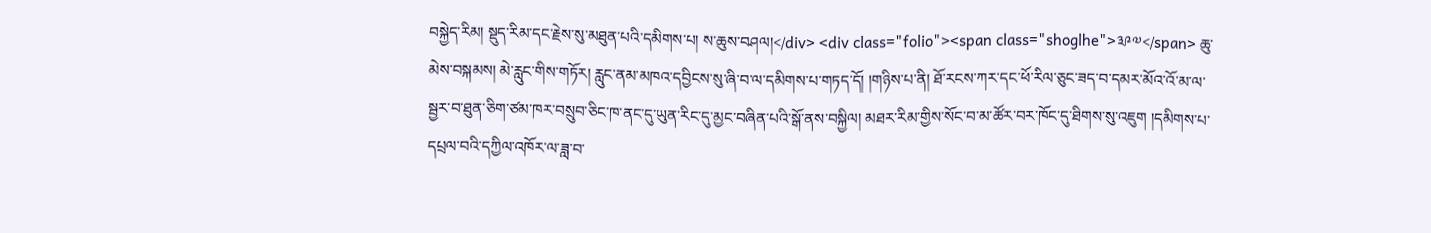བསྐྱེད་རིམ། སྡུད་རིམ་དང་རྗེས་སུ་མཐུན་པའི་དམིགས་པ། ས་ཆུས་བཤལ།</div> <div class="folio"><span class="shoglhe">༣༩༧</span> ཆུ་མེས་བསྐམས། མེ་རླུང་གིས་གཏོར། རླུང་ནམ་མཁའ་དབྱིངས་སུ་ཞི་བ་ལ་དམིགས་པ་གཏད་དོ། །གཉིས་པ་ནི། ཐོ་རངས་ཀར་དང་ཕོ་རིལ་ཅུང་ཟད་བ་དམར་མོའ་འོ་མ་ལ་སྦྱར་བ་ཐུན་ཅིག་ཙམ་ཁར་བསྲུབ་ཅིང་ཁ་ནང་དུ་ཡུན་རིང་དུ་མྱང་བཞིན་པའི་སྒོ་ནས་བསྐྱིལ། མཐར་རིམ་གྱིས་སོང་བ་མ་ཚོར་བར་ཁོང་དུ་ཐིགས་སུ་འཇུག །དམིགས་པ་དཔྲལ་བའི་དཀྱིལ་འཁོར་ལ་ཟླ་བ་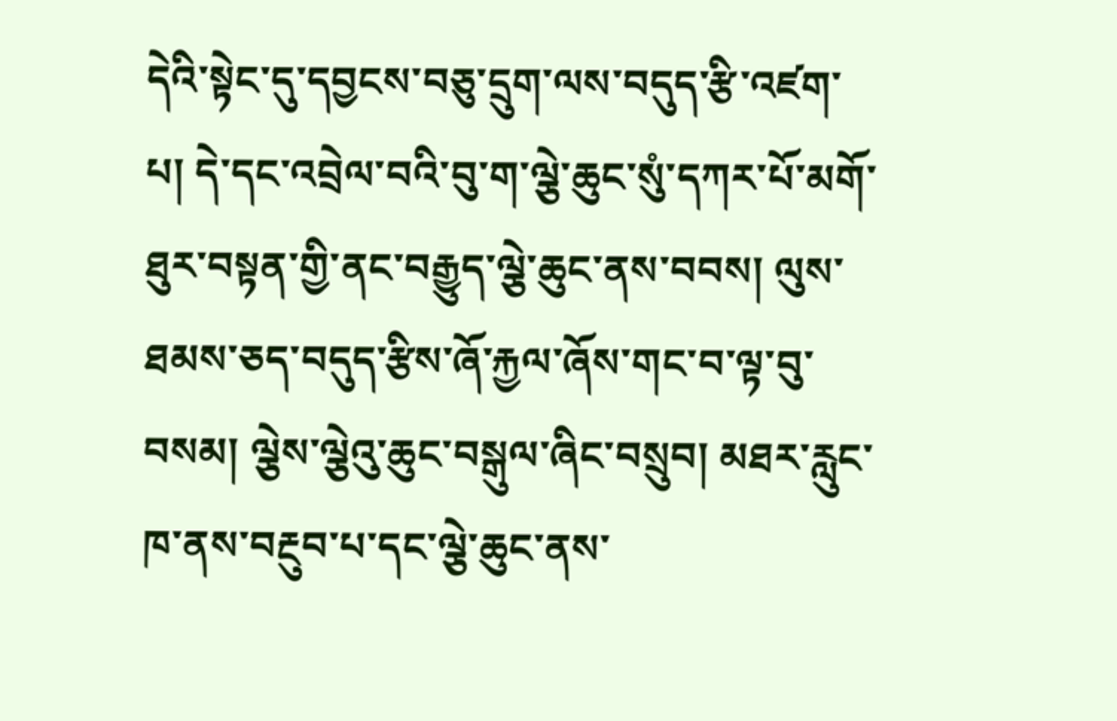དེའི་སྟེང་དུ་དབྱངས་བཅུ་དྲུག་ལས་བདུད་རྩི་འཛག་པ། དེ་དང་འབྲེལ་བའི་བུ་ག་ལྕེ་ཆུང་སུཾ་དཀར་པོ་མགོ་ཐུར་བསྟན་གྱི་ནང་བརྒྱུད་ལྕེ་ཆུང་ནས་བབས། ལུས་ཐམས་ཅད་བདུད་རྩིས་ཞོ་རྐྱལ་ཞོས་གང་བ་ལྟ་བུ་བསམ། ལྕེས་ལྕེའུ་ཆུང་བསྒུལ་ཞིང་བསྲུབ། མཐར་རླུང་ཁ་ནས་བརྔུབ་པ་དང་ལྕེ་ཆུང་ནས་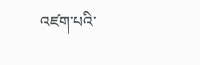འཛག་པའི་